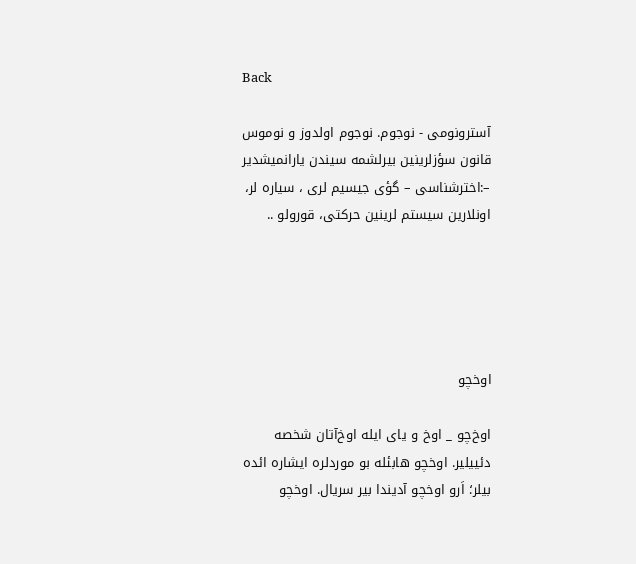Back

آسترونومی - نوجوم. نوجوم اولدوز و نوموس قانون سؤزلرینین بیرلشمه سیندن یارانمیشدیر –:اخترشناسی – گؤی جیسیم لری ، سیاره لر، اونلارین سیستم لرینین حرکتی، قورولو ..





اوخچو

اوخ‌چو _ اوخ و یای ایله اوخ‌آتان شخصه دئییلیر. اوخچو هابئله بو موردلره ایشاره ائده بیلر؛ اَرو اوخچو آدیندا بیر سریال. اوخچو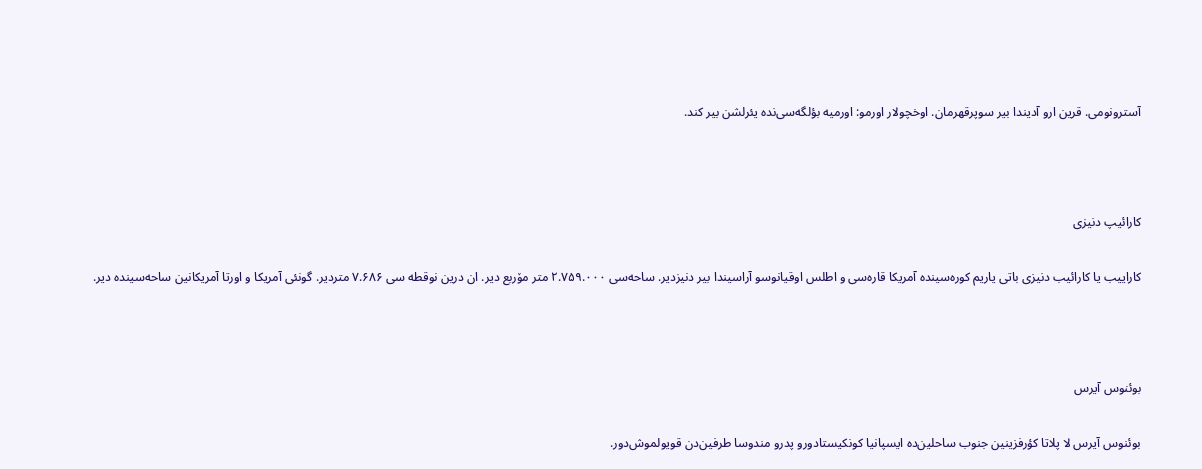آسترونومی. قرین ارو آدیندا بیر سوپرقهرمان. اوخچولار اورمو: اورمیه بؤلگه‌سی‌نده یئرلشن بیر کند.



کارائیپ دنیزی

کاراییب یا کارائیب دنیزی باتی یاریم کوره‌سینده آمریکا قاره‌سی و اطلس اوقیانوسو آراسیندا بیر دنیزدیر. ساحه‌سی ۲.۷۵۹.۰۰۰ متر مۆربع دیر. ان درین نوقطه سی ۷.۶۸۶ متردیر. گونئی آمریکا و اورتا آمریکانین ساحه‌سینده دیر.



بوئنوس آیرس

بوئنوس آیرس لا پلاتا کؤرفزینین جنوب ساحلین‌ده ایسپانیا کونکیستادورو پدرو مندوسا طرفین‌دن قویولموش‌دور.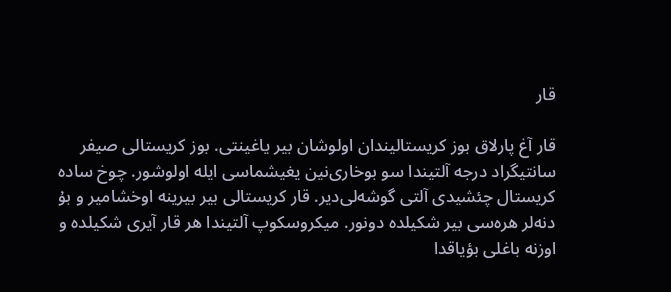قار

قار آغ پارلاق بوز کریستالیندان اولوشان بیر یاغینتی. بوز کریستالی صیفر سانتیگراد درجه آلتیندا سو بوخاری‌نین یغیشماسی ایله اولوشور. چوخ ساده کریستال چئشیدی آلتی گوشه‌لی‌دیر. قار کریستالی بیر بیرینه اوخشامیر و بۇ دنه‌لر هره‌سی بیر شکیلده دونور. میکروسکوپ آلتیندا هر قار آیری شکیلده و اوزنه باغلی بؤیاقدا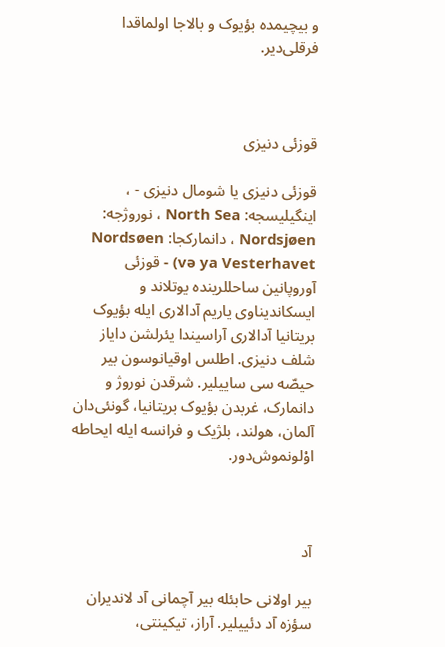و بیچیمده بؤیوک و بالاجا اولماقدا فرقلی‌دیر.



قوزئی دنیزی

قوزئی دنیزی یا شومال دنیزی - ، اینگیلیسجه: North Sea ، نوروژجه: Nordsjøen ، دانمارکجا: Nordsøen və ya Vesterhavet) - قوزئی آوروپانین ساحللرینده یوتلاند و ایسکاندیناوی یاریم آدالاری ایله بؤیوک بریتانیا آدالاری آراسیندا یئرلشن دایاز شلف دنیزی. اطلس اوقیانوسون بیر حیصّه ‌سی ساییلیر. شرقدن نوروژ و دانمارک، غربدن بؤیوک بریتانیا، گونئی‌دان آلمان، هولند، بلژیک و فرانسه ایله ایحاطه اوْلونموش‌دور.



آد

بیر اولانی حابئله بیر آچمانی آد لاندیران سؤزه آد دئییلیر. آراز، تیکینتی،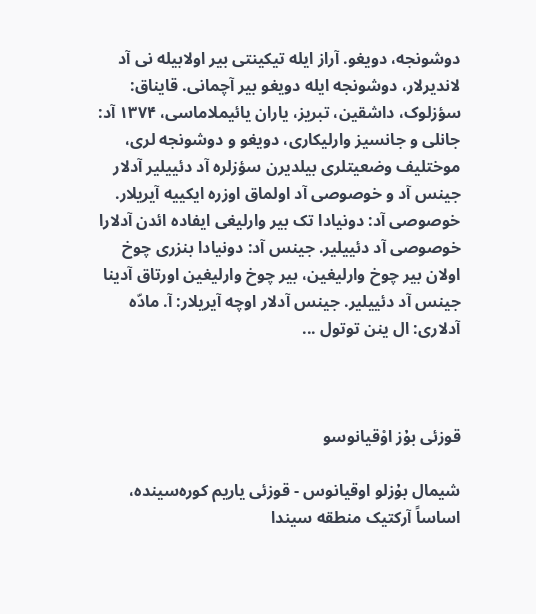دوشونجه، دویغو. آراز ایله تیکینتی بیر اولابیله نی آد لاندیرلار، دوشونجه ایله دویغو بیر آچمانی. قایناق: سؤزلوک، داشقین، تبریز، یاران یائیملاماسی، ۱۳۷۴ آد: جانلی و جانسیز وارلیکاری، دویغو و دوشونجه لری، موختلیف وضعیتلری بیلدیرن سؤزلره آد دئییلیر آدلار جینس آد و خوصوصی آد اولماق اوزره ایکییه آیریلار. خوصوصی آد: دونیادا تک بیر وارلیغی ایفاده ائدن آدلارا خوصوصی آد دئییلیر. جینس آد: دونیادا بنزری چوخ اولان بیر چوخ وارلیغین، بیر چوخ وارلیغین اورتاق آدینا جینس آد دئییلیر. جینس آدلار اوچه آیریلار: آ. مادّه آدلاری: ال ینن توتول ...



قوزئی بۇز اوْقیانوسو

شیمال بۇزلو اوقیانوس - قوزئی یاریم کوره‌سینده، اساساً آرکتیک منطقه سیندا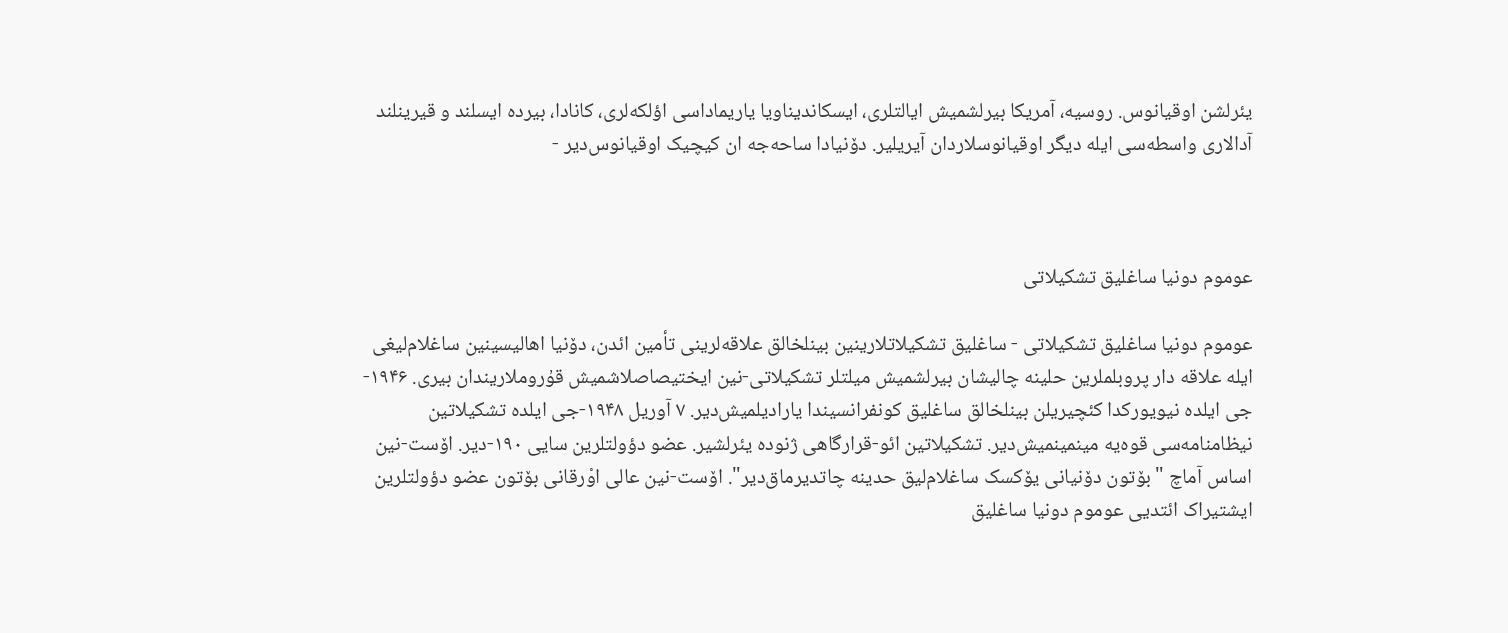یئرلشن اوقیانوس. روسیه، آمریکا بیرلشمیش ایالتلری، ایسکاندیناویا یاریما‌دا‌سی اؤلکه‌لری، کانادا، بیرده ایسلند و قیرینلند آدالاری واسطه‌سی ایله دیگر اوقیانوسلاردان آیریلیر. دۆنیا‌دا ساحه‌جه ان کیچیک اوقیانوس‌دیر -



عوموم دونیا ساغلیق تشکیلاتی

عوموم دونیا ساغلیق تشکیلاتی - ساغلیق تشکیلاتلارینین بینلخالق علاقه‌لرینی تأمین ائدن، دۆنیا اهالیسینین ساغلام‌لیغی ایله علاقه دار پروبلملرین حلینه چالیشان بیرلشمیش میلتلر تشکیلاتی-نین ایختیصاصلاشمیش قۇروملاریندان بیری. ۱۹۴۶-جی ایلده نیویورکدا کئچیریلن بینلخالق ساغلیق کونفرانسیندا یارادیلمیش‌دیر. ۷ آوریل ۱۹۴۸-جی ایلده تشکیلاتین نیظامنامه‌سی قوه‌یه مینمینمیش‌دیر. تشکیلاتین ائو-قرارگاهی ژنوده یئرلشیر. عضو دؤولتلرین سایی ۱۹۰-دیر. اۆست-نین اساس آماچ "بۆتون دۆنیانی یۆکسک ساغلام‌لیق حدینه چاتدیرماق‌دیر". اۆست-نین عالی اوْرقانی بۆتون عضو دؤولتلرین ایشتیراک ائتدیی عوموم دونیا ساغلیق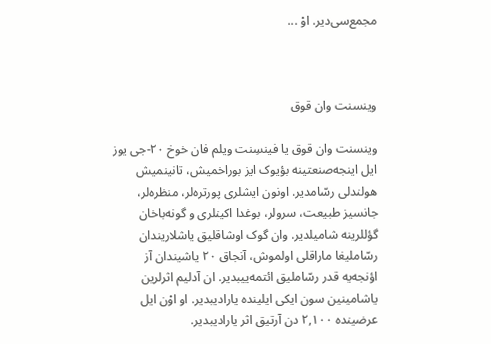مجمع‌سی‌دیر. اوْ ...



وینسنت وان قوق

وینسنت وان قوق یا فینسِنت ویلم فان خوخ ۲۰-جی یوز ایل اینجه‌صنعتینه بؤیوک ایز بوراخمیش، تانینمیش هولندلی رسّامدیر. اونون ایشلری پورتره‌لر، منظره‌لر، جانسیز طبیعت، سرولر، بوغدا اکینلری و گونه‌باخان گؤللرینه شامیلدیر. وان گوک اوشاقلیق یاشلاریندان رسّاملیغا ماراقلی اولموش، آنجاق ۲۰ یاشیندان آز اؤنجه‌یه قدر رسّاملیق ائتمه‌ییبدیر. ان آدلیم اثرلرین یاشامینین سون ایکی ایلینده یارادیبدیر. او اوْن ایل عرضینده ۲,۱۰۰ دن آرتیق اثر یارادیبدیر.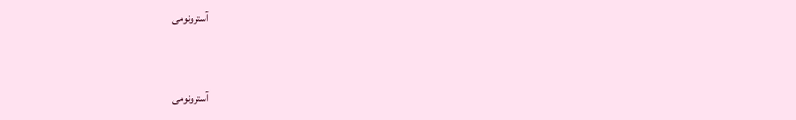آسترونومی


آسترونومی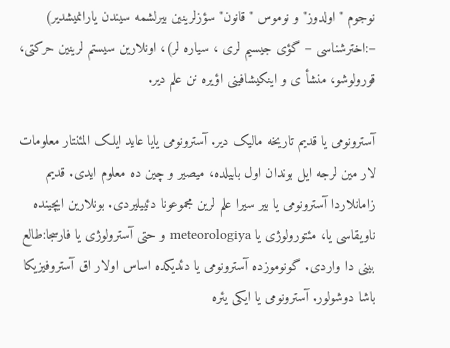نوجوم "اولدوز" و نوموس "قانون" سؤزلرینین بیرلشمه سیندن یارانمیشدیر) –:اخترشناسی – گؤی جیسیم لری ، سیاره لر)، اونلارین سیستم لرینین حرکتی، قورولوشو، منشأ ی و اینکیشافینی اؤیره نن علم دیر.

آسترونومی یا قدیم تاریخه مالیک دیر. آسترونومی یایا عاید ایلک المئنتار معلومات لار مین لرجه ایل بوندان اول بابیلده، میصیر و چین ده معلوم ایدی. قدیم زامانلاردا آسترونومی یا بیر سیرا علم لرین مجموعونا دئییلیردی. بونلارین ایچینده ناویقاسی یا، مئتورولوژی یا meteorologiya و حتی آسترولوژی یا فارسجا:طالع بینی دا واردی. گونوموزده آسترونومی یا دئدیکده اساس اولار اق آستروفیزیکا باشا دوشولور. آسترونومی یا ایکی یئره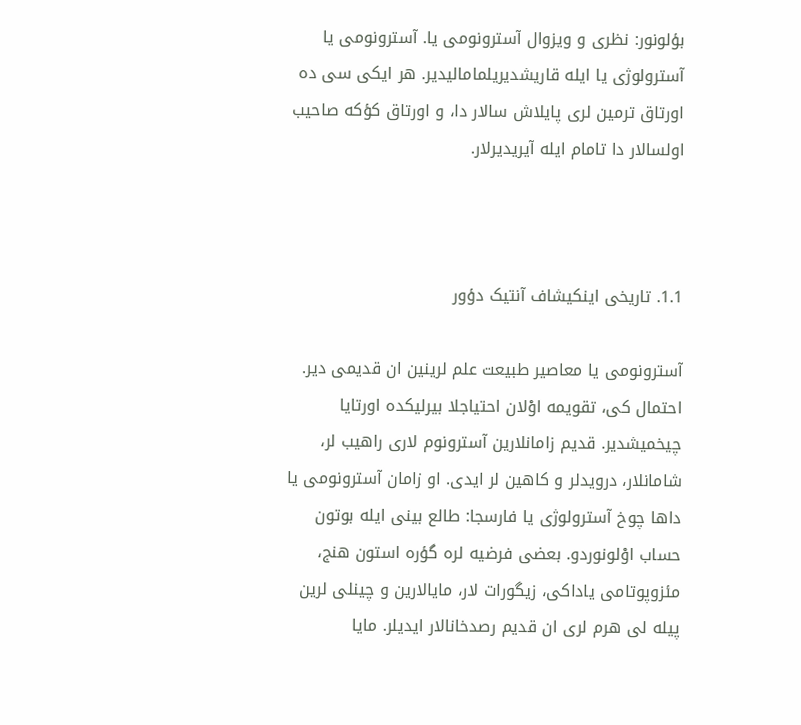بؤلونور: نظری و ویزوال آسترونومی یا. آسترونومی یا آسترولوژی یا ایله قاریشدیریلمامالیدیر. هر ایکی سی ده اورتاق ترمین لری پایلاش سالار دا، و اورتاق کؤکه صاحیب اولسالار دا تامام ایله آیریدیرلار.



1.1. تاریخی اینکیشاف آنتیک دؤور

آسترونومی یا معاصیر طبیعت علم لرینین ان قدیمی دیر. احتمال کی، تقویمه اوْلان احتیاجلا بیرلیکده اورتایا چیخمیشدیر. قدیم زامانلارین آسترونوم لاری راهیب لر، شامانلار، درویدلر و کاهین لر ایدی. او زامان آسترونومی یا داها چوخ آسترولوژی یا فارسجا: طالع بینی ایله بوتون حساب اوْلونوردو. بعضی فرضیه لره گؤره استون هنج، مئزوپوتامی یاداکی، زیگورات لار، مایالارین و چینلی لرین پیله لی هرم لری ان قدیم رصدخانالار ایدیلر. مایا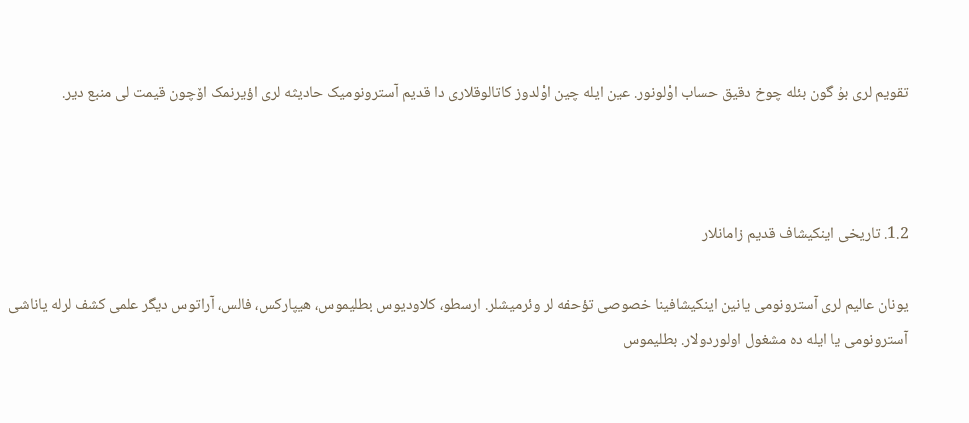تقویم لری بۇ گون بئله چوخ دقیق حساب اوْلونور. عین ایله چین اوْلدوز کاتالوقلاری دا قدیم آسترونومیک حادیثه لری اؤیرنمک اۆچون قیمت لی منبع دیر.



1.2. تاریخی اینکیشاف قدیم زامانلار

یونان عالیم لری آسترونومی یانین اینکیشافینا خصوصی تؤحفه لر وئرمیشلر. ارسطو، کلاودیوس بطلیموس، هیپارکس، فالس، آراتوس دیگر علمی کشف لرله یاناشی آسترونومی یا ایله ده مشغول اولوردولار. بطلیموس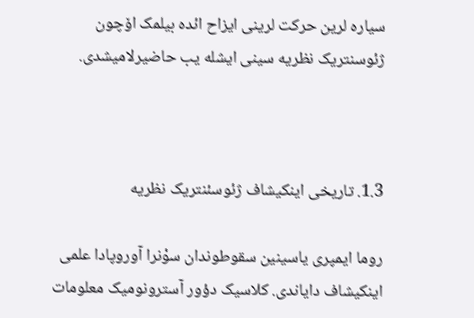سیاره لرین حرکت لرینی ایزاح ائده بیلمک اۆچون ژئوسنتریک نظریه سینی ایشله یب حاضیرلامیشدی.



1.3. تاریخی اینکیشاف ژئوسئنتریک نظریه

روما ایمپری یاسینین سقوطوندان سوْنرا آوروپادا علمی اینکیشاف دایاندی. کلاسیک دؤور آسترونومیک معلومات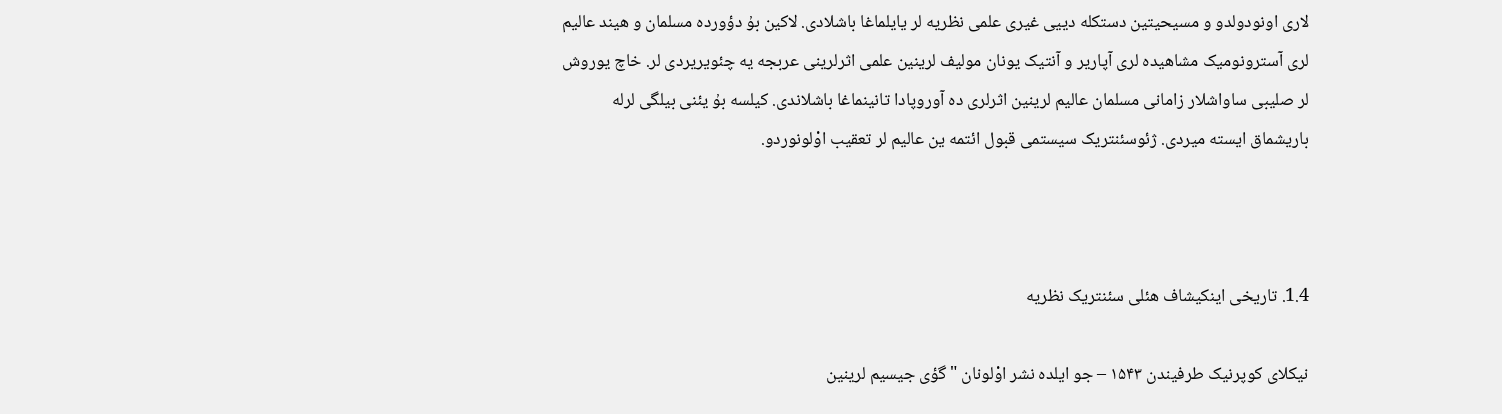لاری اونودولدو و مسیحیتین دستکله دییی غیری علمی نظریه لر یایلماغا باشلادی. لاکین بۇ دؤورده مسلمان و هیند عالیم لری آسترونومیک مشاهیده لری آپاریر و آنتیک یونان مولیف لرینین علمی اثرلرینی عربجه یه چئویریردی لر. خاچ یوروش لر صلیبی ساواشلار زامانی مسلمان عالیم لرینین اثرلری ده آوروپادا تانینماغا باشلاندی. کیلسه بۇ یئنی بیلگی لرله باریشماق ایسته میردی. ژئوسئنتریک سیستمی قبول ائتمه ین عالیم لر تعقیب اوْلونوردو.



1.4. تاریخی اینکیشاف هئلی سئنتریک نظریه

نیکلای کوپرنیک طرفیندن ۱۵۴۳ – جو ایلده نشر اوْلونان "گؤی جیسیم لرینین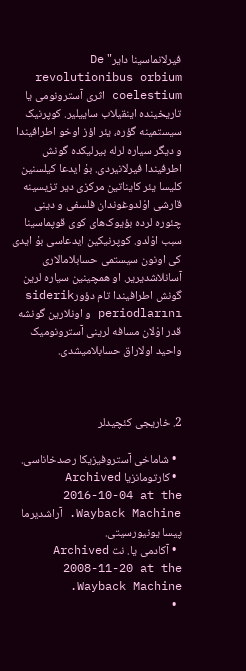فیرلانماسینا دایر" De revolutionibus orbium coelestium اثری آسترونومی یا تاریخینده اینقیلاب ساییلیر. کوپرنیک سیستمینه گؤره، یئر اؤز اوخو اطرافیندا و دیگر سیاره لرله بیرلیکده گونش اطرفیندا فیرلانیردی. بۇ ایدعا کیلسنین کلیسا یئر کایناتین مرکزی دیر تزیسینه قارشی اوْلدوغوندان فلسفی و دینی چئوره لرده بؤیوک‌های کوی قوپماسینا سبب اوْلدو. کوپرنیکین ایدعاسی بۇ ایدی کی اونون سیستمی حسابلامالاری آسانلاشدیریر. او همچینین سیاره لرین گونش اطرافیندا تام دؤورsiderik periodlarını و اونلارین گونشه قدر اوْلان مسافه لرینی آسترونومیک واحید اولاراق حسابلامیشدی.



2. خاریجی کئچیدلر

  • شاماخی آستروفیزیکا رصدخاناسی.
  • کارتومانزیا Archived 2016-10-04 at the Wayback Machine. آراشدیرما پیسا یونیورسیتی.
  • آکادمی یا. نت Archived 2008-11-20 at the Wayback Machine.
  •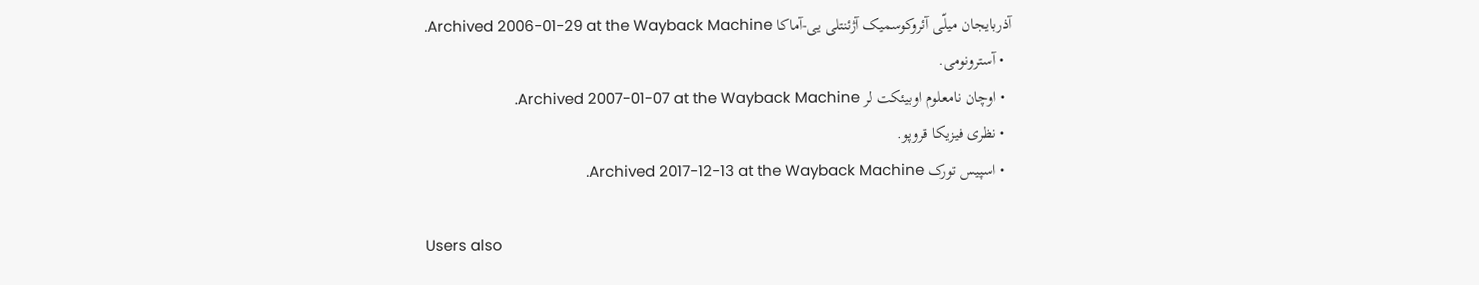آذربایجان میلّی آئروکوسمیک آژئنتلی یی-آماکا Archived 2006-01-29 at the Wayback Machine.
  • آسترونومی.
  • اوچان نامعلوم اوبیئکت لر Archived 2007-01-07 at the Wayback Machine.
  • نظری فیزیکا قروپو.
  • اسپیس تورک Archived 2017-12-13 at the Wayback Machine.

Users also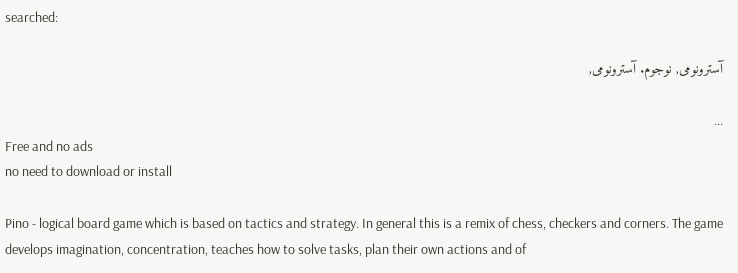searched:

آسترونومی, نوجوم. آسترونومی,

...
Free and no ads
no need to download or install

Pino - logical board game which is based on tactics and strategy. In general this is a remix of chess, checkers and corners. The game develops imagination, concentration, teaches how to solve tasks, plan their own actions and of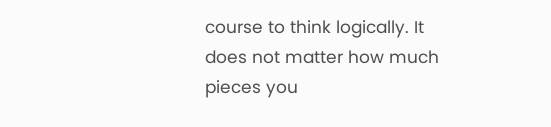course to think logically. It does not matter how much pieces you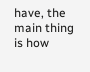have, the main thing is how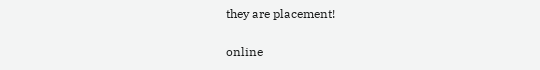they are placement!

online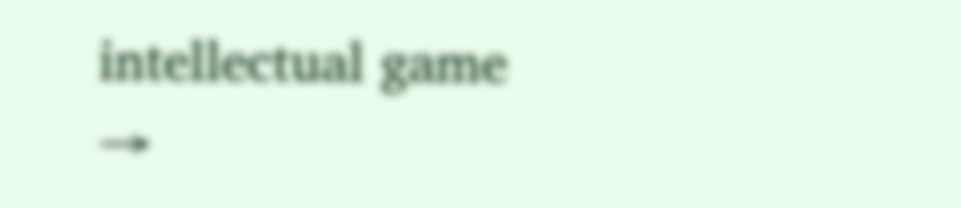intellectual game →